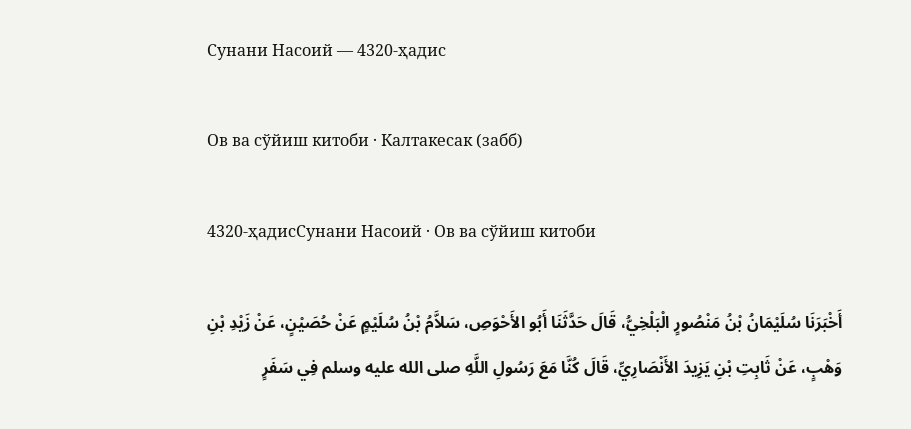Сунани Насоий — 4320-ҳадис

Ов ва сўйиш китоби · Калтакесак (забб)

4320-ҳадисСунани Насоий · Ов ва сўйиш китоби

أَخْبَرَنَا سُلَيْمَانُ بْنُ مَنْصُورٍ الْبَلْخِيُّ، قَالَ حَدَّثَنَا أَبُو الأَحْوَصِ، سَلاَّمُ بْنُ سُلَيْمٍ عَنْ حُصَيْنٍ، عَنْ زَيْدِ بْنِ وَهْبٍ، عَنْ ثَابِتِ بْنِ يَزِيدَ الأَنْصَارِيِّ، قَالَ كُنَّا مَعَ رَسُولِ اللَّهِ صلى الله عليه وسلم فِي سَفَرٍ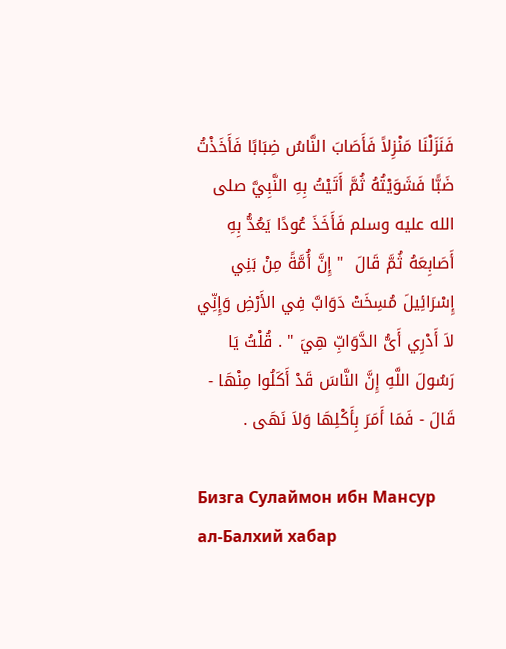فَنَزَلْنَا مَنْزِلاً فَأَصَابَ النَّاسُ ضِبَابًا فَأَخَذْتُ ضَبًّا فَشَوَيْتُهُ ثُمَّ أَتَيْتُ بِهِ النَّبِيَّ صلى الله عليه وسلم فَأَخَذَ عُودًا يَعُدُّ بِهِ أَصَابِعَهُ ثُمَّ قَالَ  " إِنَّ أُمَّةً مِنْ بَنِي إِسْرَائِيلَ مُسِخَتْ دَوَابَّ فِي الأَرْضِ وَإِنِّي لاَ أَدْرِي أَىُّ الدَّوَابِّ هِيَ " . قُلْتُ يَا رَسُولَ اللَّهِ إِنَّ النَّاسَ قَدْ أَكَلُوا مِنْهَا - قَالَ - فَمَا أَمَرَ بِأَكْلِهَا وَلاَ نَهَى .

Бизга Сулаймон ибн Мансур ал-Балхий хабар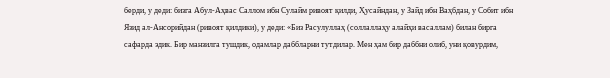берди, у деди: бизга Абул-Аҳвас Саллом ибн Сулайм ривоят қилди, Ҳусайндан, у Зайд ибн Ваҳбдан, у Собит ибн Язид ал-Ансорийдан (ривоят қилдики), у деди: «Биз Расулуллаҳ (соллаллаҳу алайҳи васаллам) билан бирга сафарда эдик. Бир манзилга тушдик, одамлар даббларни тутдилар. Мен ҳам бир даббни олиб, уни қовурдим,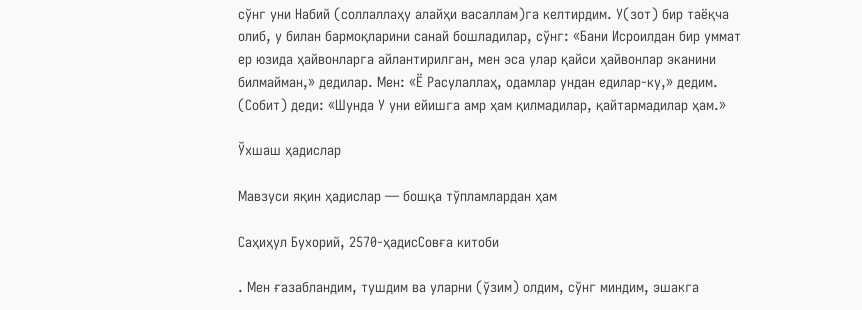сўнг уни Набий (соллаллаҳу алайҳи васаллам)га келтирдим. У(зот) бир таёқча олиб, у билан бармоқларини санай бошладилар, сўнг: «Бани Исроилдан бир уммат ер юзида ҳайвонларга айлантирилган, мен эса улар қайси ҳайвонлар эканини билмайман,» дедилар. Мен: «Ё Расулаллаҳ, одамлар ундан едилар-ку,» дедим. (Собит) деди: «Шунда У уни ейишга амр ҳам қилмадилар, қайтармадилар ҳам.»

Ўхшаш ҳадислар

Мавзуси яқин ҳадислар — бошқа тўпламлардан ҳам

Саҳиҳул Бухорий, 2570-ҳадисСовға китоби

. Мен ғазабландим, тушдим ва уларни (ўзим) олдим, сўнг миндим, эшакга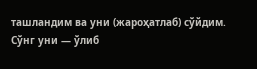ташландим ва уни (жароҳатлаб) сўйдим. Сўнг уни — ўлиб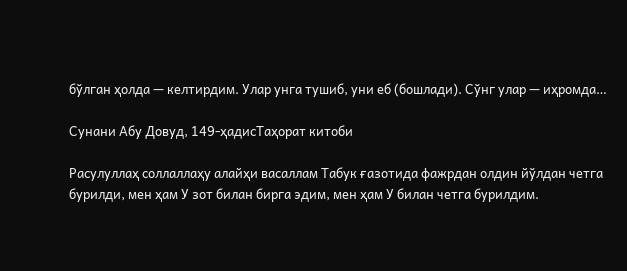бўлган ҳолда — келтирдим. Улар унга тушиб, уни еб (бошлади). Сўнг улар — иҳромда…

Сунани Абу Довуд, 149-ҳадисТаҳорат китоби

Расулуллаҳ соллаллаҳу алайҳи васаллам Табук ғазотида фажрдан олдин йўлдан четга бурилди, мен ҳам У зот билан бирга эдим, мен ҳам У билан четга бурилдим.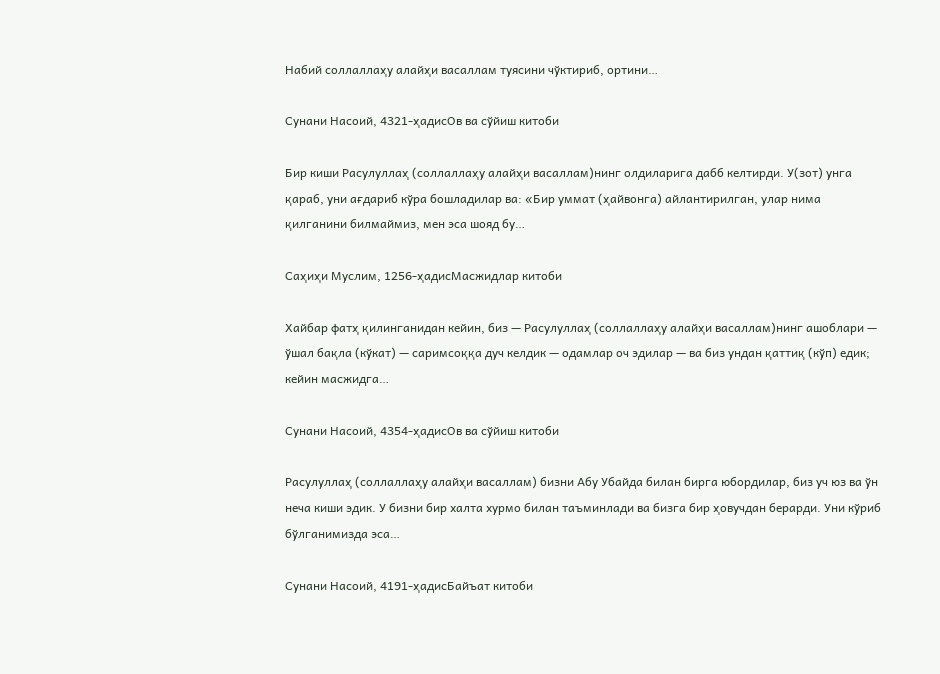Набий соллаллаҳу алайҳи васаллам туясини чўктириб, ортини…

Сунани Насоий, 4321-ҳадисОв ва сўйиш китоби

Бир киши Расулуллаҳ (соллаллаҳу алайҳи васаллам)нинг олдиларига дабб келтирди. У(зот) унга қараб, уни ағдариб кўра бошладилар ва: «Бир уммат (ҳайвонга) айлантирилган, улар нима қилганини билмаймиз, мен эса шояд бу…

Саҳиҳи Муслим, 1256-ҳадисМасжидлар китоби

Хайбар фатҳ қилинганидан кейин, биз — Расулуллаҳ (соллаллаҳу алайҳи васаллам)нинг ашоблари — ўшал бақла (кўкат) — саримсоққа дуч келдик — одамлар оч эдилар — ва биз ундан қаттиқ (кўп) едик; кейин масжидга…

Сунани Насоий, 4354-ҳадисОв ва сўйиш китоби

Расулуллаҳ (соллаллаҳу алайҳи васаллам) бизни Абу Убайда билан бирга юбордилар, биз уч юз ва ўн неча киши эдик. У бизни бир халта хурмо билан таъминлади ва бизга бир ҳовучдан берарди. Уни кўриб бўлганимизда эса…

Сунани Насоий, 4191-ҳадисБайъат китоби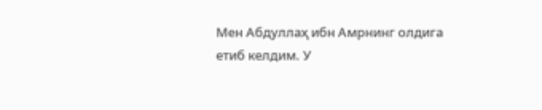Мен Абдуллаҳ ибн Амрнинг олдига етиб келдим. У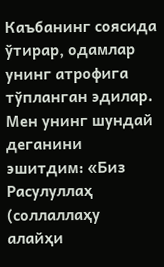Каъбанинг соясида ўтирар, одамлар унинг атрофига тўпланган эдилар. Мен унинг шундай деганини эшитдим: «Биз Расулуллаҳ (соллаллаҳу алайҳи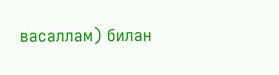васаллам) билан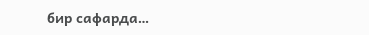бир сафарда…